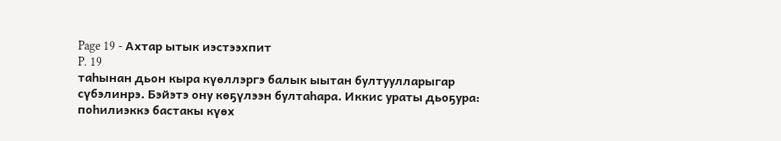Page 19 - Ахтар ытык иэстээхпит
P. 19
таһынан дьон кыра күөллэргэ балык ыытан бултуулларыгар
сүбэлинрэ. Бэйэтэ ону көҕүлээн бултаһара. Иккис ураты дьоҕура:
поһилиэккэ бастакы күөх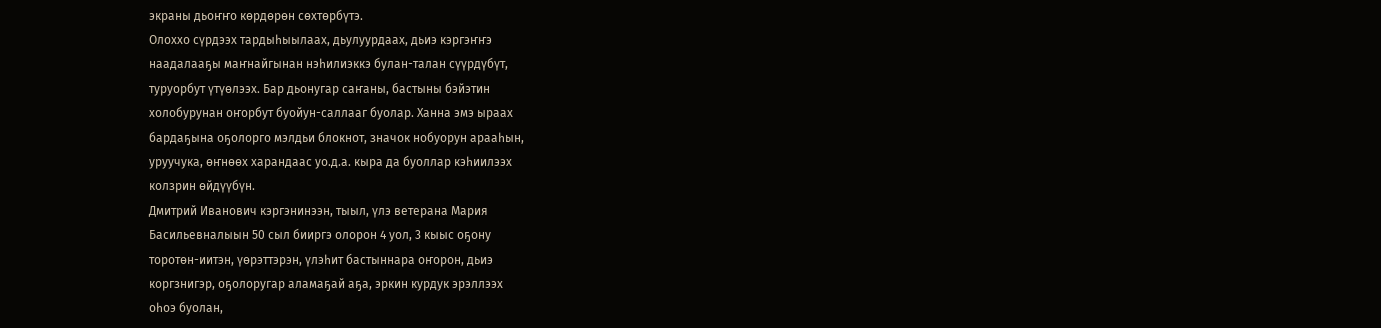экраны дьоҥҥо көрдөрөн сөхтөрбүтэ.
Олоххо сүрдээх тардыһыылаах, дьулуурдаах, дьиэ кэргэҥҥэ
наадалааҕы маҥнайгынан нэһилиэккэ булан-талан сүүрдүбүт,
туруорбут үтүөлээх. Бар дьонугар саҥаны, бастыны бэйэтин
холобурунан оҥорбут буойун-саллааг буолар. Ханна эмэ ыраах
бардаҕына оҕолорго мэлдьи блокнот, значок нобуорун арааһын,
уруучука, өҥнөөх харандаас уо.д.а. кыра да буоллар кэһиилээх
колзрин өйдүүбүн.
Дмитрий Иванович кэргэнинээн, тыыл, үлэ ветерана Мария
Басильевналыын 50 сыл бииргэ олорон 4 уол, 3 кыыс оҕону
торотөн-иитэн, үөрэттэрэн, үлэһит бастыннара оҥорон, дьиэ
коргзнигэр, оҕолоругар аламаҕай аҕа, эркин курдук эрэллээх
оһоэ буолан,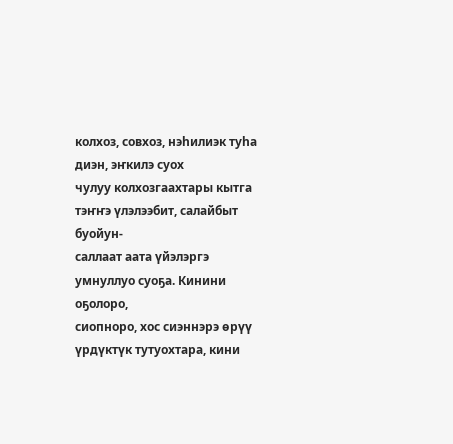колхоз, совхоз, нэһилиэк туһа диэн, эҥкилэ суох
чулуу колхозгаахтары кытга тэҥҥэ үлэлээбит, салайбыт буойун-
саллаат аата үйэлэргэ умнуллуо суоҕа. Кинини оҕолоро,
сиопноро, хос сиэннэрэ өрүү үрдүктүк тутуохтара, кини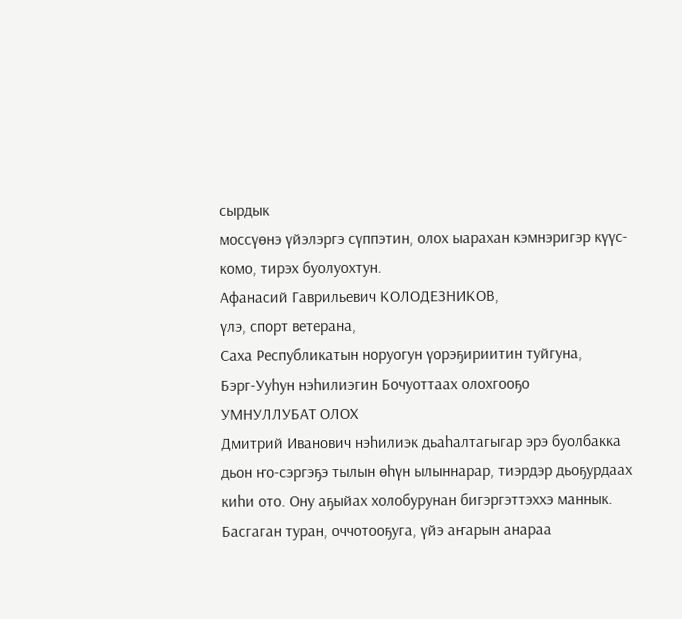сырдык
моссүөнэ үйэлэргэ сүппэтин, олох ыарахан кэмнэригэр күүс-
комо, тирэх буолуохтун.
Афанасий Гаврильевич КОЛОДЕЗНИКОВ,
үлэ, спорт ветерана,
Саха Республикатын норуогун үорэҕириитин туйгуна,
Бэрг-Ууһун нэһилиэгин Бочуоттаах олохгооҕо
УМНУЛЛУБАТ ОЛОХ
Дмитрий Иванович нэһилиэк дьаһалтагыгар эрэ буолбакка
дьон ҥо-сэргэҕэ тылын өһүн ылыннарар, тиэрдэр дьоҕурдаах
киһи ото. Ону аҕыйах холобурунан бигэргэттэххэ маннык.
Басгаган туран, оччотооҕуга, үйэ аҥарын анараа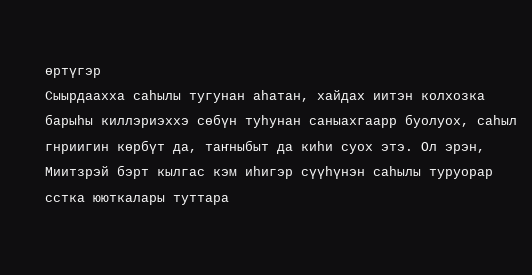өртүгэр
Сыырдаахха саһылы тугунан аһатан, хайдах иитэн колхозка
барыһы киллэриэххэ сөбүн туһунан саныахгаарр буолуох, саһыл
гнриигин көрбүт да, таҥныбыт да киһи суох этэ. Ол эрэн,
Миитзрэй бэрт кылгас кэм иһигэр сүүһүнэн саһылы туруорар
сстка ююткалары туттара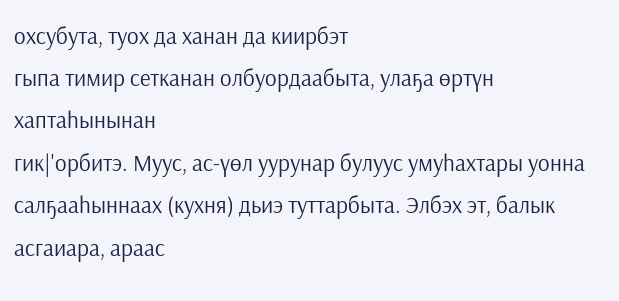охсубута, туох да ханан да киирбэт
гыпа тимир сетканан олбуордаабыта, улаҕа өртүн хаптаһынынан
гик|'орбитэ. Муус, ас-үөл уурунар булуус умуһахтары уонна
салҕааһыннаах (кухня) дьиэ туттарбыта. Элбэх эт, балык
асгаиара, араас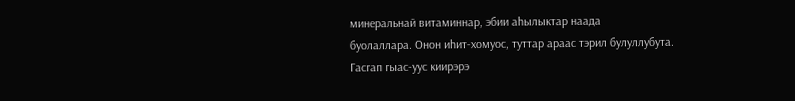минеральнай витаминнар, эбии аһылыктар наада
буолаллара. Онон иһит-хомуос, туттар араас тэрил булуллубута.
Гасгап гыас-уус киирэрэ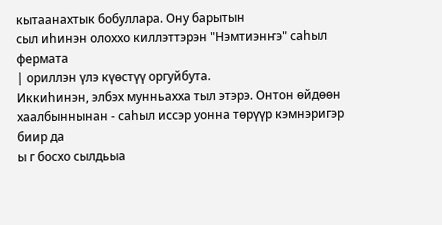кытаанахтык бобуллара. Ону барытын
сыл иһинэн олоххо киллэттэрэн "Нэмтиэнҥэ" саһыл фермата
| ориллэн үлэ күөстүү оргуйбута.
Иккиһинэн, элбэх мунньахха тыл этэрэ. Онтон өйдөөн
хаалбыннынан - саһыл иссэр уонна төрүүр кэмнэригэр биир да
ы г босхо сылдьыа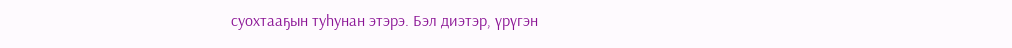суохтааҕын туһунан этэрэ. Бэл диэтэр, үрүгэн